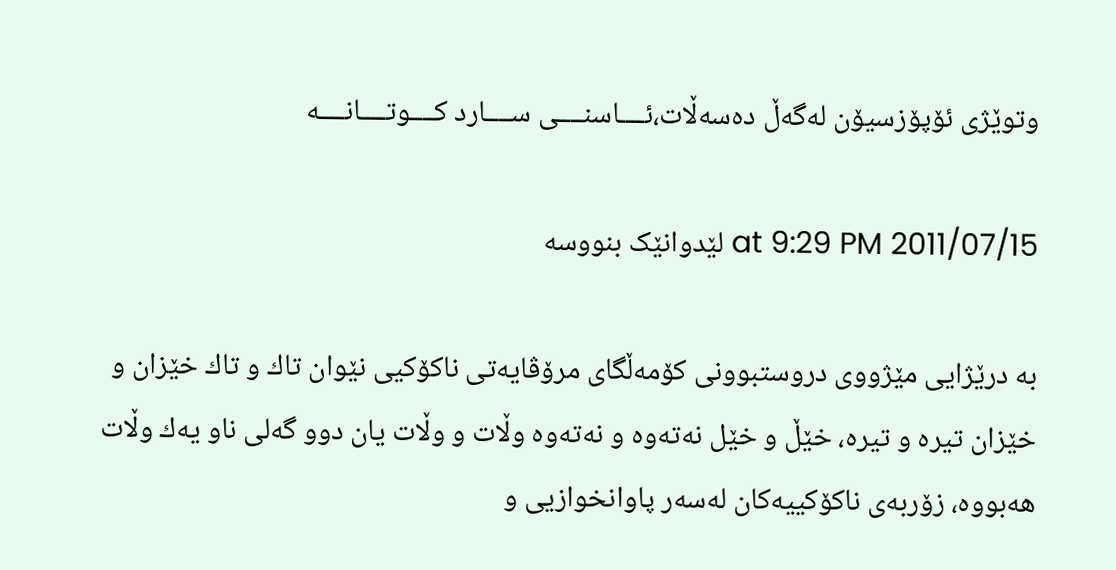وتوێژی‌ ئۆپۆزسیۆن له‌گه‌ڵ ده‌سه‌ڵات،ئــــاسنــــی‌ ســــارد كــــوتــــانــــه‌

2011/07/15 at 9:29 PM لێدوانێک بنووسە

به‌ درێژایی مێژو‌وی‌ دروستبوونی‌ كۆمه‌ڵگای‌ مرۆڤایه‌تی‌ ناكۆكیی‌ نێوان تاك و تاك خێزان و خێزان تیره‌ و تیره‌، خێڵ و خێل نه‌ته‌وه‌ و نه‌ته‌وه‌ وڵات و وڵات یان دوو گه‌لی‌ ناو یه‌ك وڵات هه‌بووه‌، زۆربه‌ی‌ ناكۆكییه‌كان له‌سه‌ر پاوانخوازیی‌ و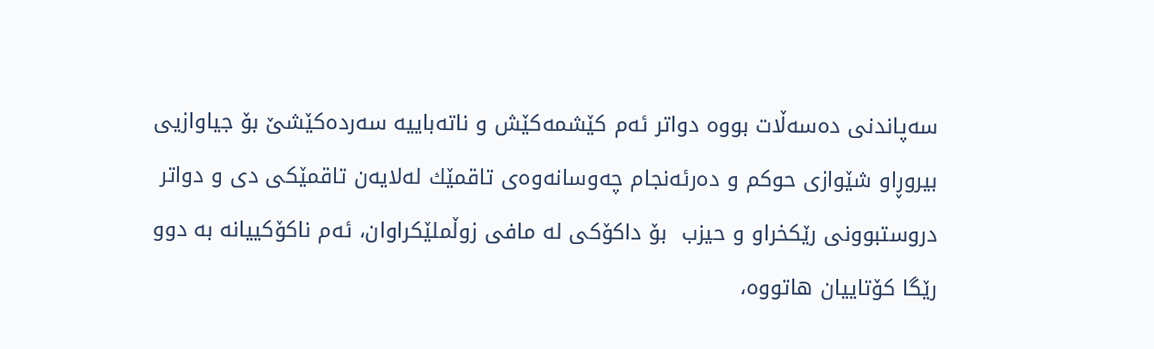سه‌پاندنی‌ ده‌سه‌ڵات بووه‌ دواتر ئه‌م كێشمه‌كێش و ناته‌باییه‌ سه‌رده‌كێشێ بۆ جیاوازیی‌ بیر‌وڕاو شێوازی‌ حوكم و ده‌رئه‌نجام چه‌وسانه‌وه‌ی‌ تاقمێك له‌لایه‌ن تاقمێكی‌ دی‌ و دواتر دروستبوونی‌ رێكخراو ‌و حیزب  بۆ داكۆكی‌ له‌ مافی‌ زوڵملێكراوان، ئه‌م ناكۆكییانه‌ به‌ دوو رێگا كۆتاییان هاتووه‌،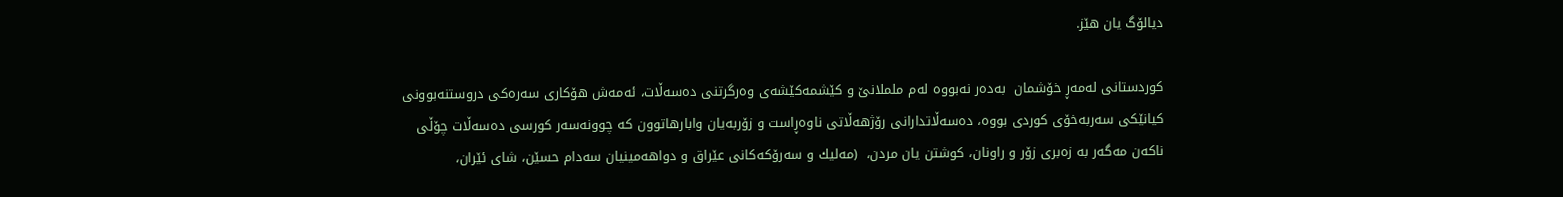دیالۆگ یان هێز.

كوردستانی‌ له‌مه‌ڕ خۆشمان  به‌ده‌ر نه‌بووه‌ له‌م ململانێ و كێشمه‌كێشه‌ی‌ وه‌رگرتنی‌ ده‌سه‌ڵات، ئه‌مه‌ش هۆكاری‌ سه‌ره‌كی‌ دروستنه‌بوونی‌ كیانێكی‌ سه‌ربه‌خۆی‌ كوردی بووه‌، ده‌سه‌ڵاتدارانی‌ رۆژهه‌ڵاتی‌ ناوه‌ڕاست و زۆربه‌یان وابارهاتوون كه‌ چوونه‌سه‌ر كورسی ده‌سه‌ڵات چۆڵی‌ ناكه‌ن مه‌گه‌ر به‌ زه‌بری‌ زۆر و راونان، كوشتن یان مردن،  (مه‌لیك و سه‌رۆكه‌كانی‌ عێراق و دواهه‌مینیان سه‌دام حسێن، شای ئێران،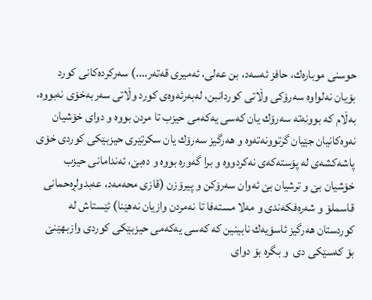حوسنی‌ موباره‌ك، حافز ئه‌سه‌د، بن عه‌لی‌، ئه‌میری‌ قه‌ته‌ر….) سه‌ركرده‌كانی‌ كورد بۆیان نه‌لواوه‌ سه‌رۆكی‌ وڵاتی‌ كوردانبن، له‌به‌رئه‌وه‌ی‌ كورد وڵاتی‌ سه‌ربه‌خۆی‌ نه‌بووه‌، به‌ڵام كه‌ بوونه‌ته‌ سه‌رۆك یان كه‌سی یه‌كه‌می‌ حیزب تا مردن بووه‌ و دوای‌ خۆشیان نه‌وه‌كانیان جێیان گرتو‌ونه‌ته‌وه‌ و هه‌رگیز سه‌رۆك یان سكرتێری‌ حیزبێكی‌ كوردی‌ خۆی‌ پاشه‌كشه‌ی‌ له‌ پۆسته‌كه‌ی‌ نه‌كردو‌وه‌ و برا گه‌وره‌ بووه‌ و ده‌بێ، ئه‌ندامانی‌ حیزب خۆشیان بێ و ترشیان بێ ئه‌وان سه‌رۆكن و پیرۆزن (قازی‌ محه‌مه‌د، عه‌بدولڕه‌حمانی‌ قاسملۆ و شه‌ره‌فكه‌ندی‌ و مه‌لا مسته‌فا تا نه‌مردن وازیان نه‌هێنا) ئێستاش له‌ كوردستان هه‌رگیز ئاسۆیه‌ك نابینین كه‌ كه‌سی یه‌كه‌می‌ حیزبێكی‌ كوردی‌ وازبهێنێ بۆ كه‌سێكی‌ دی‌  و بگره‌ بۆ دوای‌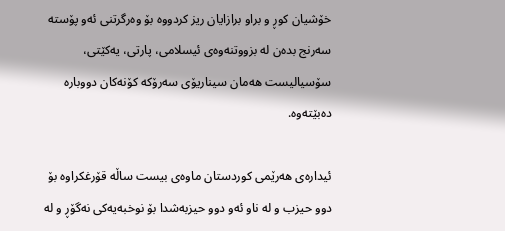خۆشیان كوڕ و براو برازایان ریز كرد‌ووه‌ بۆ وه‌رگرتنی‌ ئه‌و پۆسته‌ سه‌رنج بده‌ن له‌ بزو‌وتنه‌وه‌ی‌ ئیسلامی‌، پارتی‌، یه‌كێتی‌، سۆسیالیست هه‌مان سیناریۆی‌ سه‌رۆكه‌ كۆنه‌كان د‌ووباره‌ ده‌بێته‌وه‌.

ئیداره‌ی‌ هه‌رێمی‌ كوردستان ماوه‌ی‌ بیست ساڵه‌ قۆرغكراوه‌ بۆ دوو حیزب و له‌ ناو ئه‌و دوو حیزبه‌شدا بۆ نوخبه‌یه‌كی‌ نه‌گۆڕ و له‌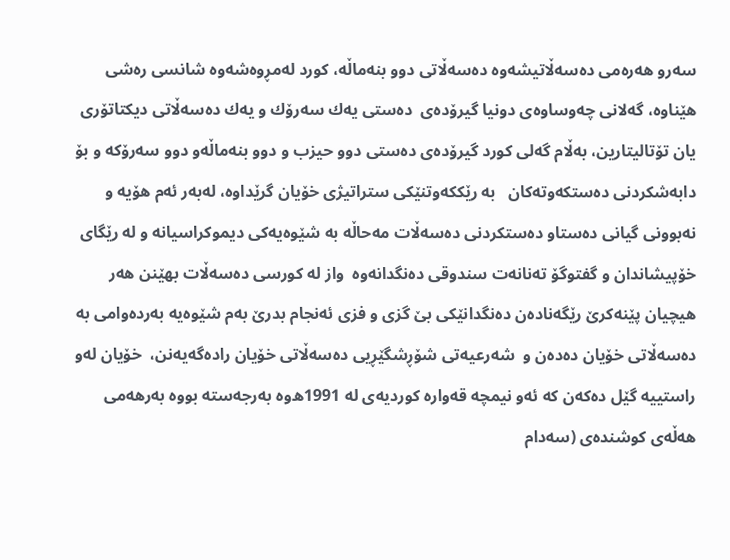سه‌رو هه‌ره‌می‌ ده‌سه‌ڵاتیشه‌وه‌ ده‌سه‌ڵاتی‌ دوو بنه‌ماڵه‌، كورد له‌مڕوه‌شه‌وه‌ شانسی ره‌شی‌ هێناوه‌، گه‌لانی‌ چه‌وساوه‌ی‌ دونیا گیرۆده‌ی‌  ده‌ستی‌ یه‌ك سه‌رۆك و یه‌ك ده‌سه‌ڵاتی‌ دیكتاتۆری‌ یان تۆتالیتارین، به‌ڵام گه‌لی‌ كورد گیرۆده‌ی‌ ده‌ستی‌ دوو حیزب و دوو بنه‌ماڵه‌و دوو سه‌رۆكه‌ و بۆ دابه‌شكردنی‌ ده‌ستكه‌وته‌كان   به‌ رێككه‌وتنێكی‌ ستراتیژی‌ خۆیان گرێداوه‌، له‌به‌ر ئه‌م هۆیه‌ و نه‌بوونی‌ گیانی‌ ده‌ستاو ده‌ستكردنی‌ ده‌سه‌ڵات مه‌حاڵه‌ به‌ شێوه‌یه‌كی‌ دیموكراسیانه‌ و له‌ رێگای‌ خۆپیشاندان و گفتوگۆ ته‌نانه‌ت سندوقی‌ ده‌نگدانه‌وه‌  واز له‌ كورسی ده‌سه‌ڵات بهێنن هه‌ر هیچیان پێنه‌كرێ رێگه‌ناده‌ن ده‌نگدانێكی‌ بێ گزی‌ و فزی‌ ئه‌نجام بدرێ به‌م شێوه‌یه‌ به‌رده‌وامی‌ به‌ ده‌سه‌ڵاتی‌ خۆیان ده‌ده‌ن و  شه‌رعیه‌تی‌ شۆڕشگێڕیی‌ ده‌سه‌ڵاتی‌ خۆیان راده‌گه‌یه‌نن،  خۆیان له‌و راستییه‌ گێل ده‌كه‌ن كه‌ ئه‌و نیمچه‌ قه‌واره‌ كوردیه‌ی‌ له‌ 1991ه‌وه‌ به‌رجه‌سته‌ بووه‌ به‌رهه‌می‌ هه‌ڵه‌ی‌ كوشنده‌ی‌ (سه‌دام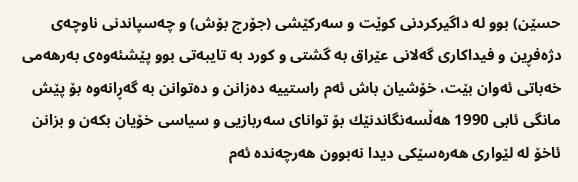حسێن) بوو له‌ داگیركردنی‌ كوێت و سه‌ركێشی‌ (جۆرج بۆش) و چه‌سپاندنی‌ ناوچه‌ی‌ دژه‌فڕین و فیداكاری‌ گه‌لانی‌ عێراق به‌ گشتی‌ و كورد به‌ تایبه‌تی‌ بوو پێشئه‌وه‌ی‌ به‌رهه‌می‌ خه‌باتی‌ ئه‌وان بێت، خۆشیان باش ئه‌م راستییه‌ ده‌زانن و ده‌توانن به‌ گه‌ڕانه‌وه‌ بۆ پێش مانگی‌ ئابی 1990 هه‌ڵسه‌نگاندنێك بۆ توانای‌ سه‌ربازیی‌ و سیاسی خۆیان بكه‌ن و بزانن ئاخۆ له‌ لێواری‌ هه‌ره‌سێكی‌ دیدا نه‌بوون هه‌رچه‌نده‌ ئه‌م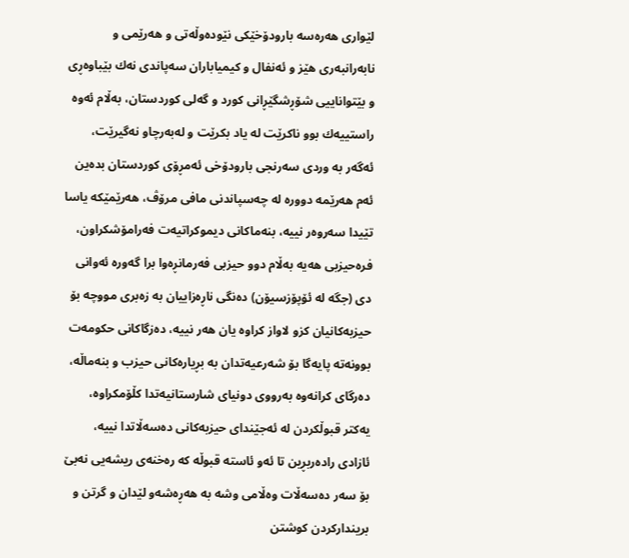لێواری‌ هه‌ره‌سه‌ بارودۆخێكی‌ نێوده‌وڵه‌تی‌ و هه‌رێمی‌ و نابه‌رانبه‌ری‌ هێز و ئه‌نفال و كیمیاباران سه‌پاندی‌ نه‌ك بێباوه‌ڕی‌ و بێتواناییی‌ شۆڕشگێڕانی‌ كورد و گه‌لی‌ كوردستان، به‌ڵام ئه‌وه‌ راستییه‌ك بوو ناكرێت له‌ یاد بكرێت و له‌به‌رچاو نه‌گیرێت،  ئه‌گه‌ر به‌ وردی‌ سه‌رنجی‌ بارودۆخی‌ ئه‌مڕۆی‌ كوردستان بده‌ین ئه‌م هه‌رێمه‌ دووره‌ له‌ چه‌سپاندنی‌ مافی‌ مرۆڤ، هه‌رێمێكه‌ یاسا تێیدا سه‌روه‌ر نییه‌، بنه‌ماكانی‌ دیموكراتیه‌ت فه‌رامۆشكراون، فره‌حیزبی‌ هه‌یه‌ به‌ڵام دوو حیزبی‌ فه‌رمانڕه‌وا برا گه‌وره‌ ئه‌وانی‌ دی‌ (جگه‌ له‌ ئۆپۆزسیۆن) ده‌نگی‌ ناڕه‌زاییان به‌ زه‌بری‌ مووچه‌ بۆ حیزبه‌كانیان كزو لاواز كراوه‌ یان هه‌ر نییه‌، ده‌زگاكانی‌ حكومه‌ت بوونه‌ته‌ پایه‌گا بۆ شه‌رعیه‌تدان به‌ بڕیاره‌كانی‌ حیزب و بنه‌ماڵه‌، ده‌رگای‌ كرانه‌وه‌ به‌ر‌ووی‌ دونیای‌ شارستانیه‌تدا كڵۆمكراوه‌، یه‌كتر قبوڵكردن له‌ ئه‌جێندای‌ حیزبه‌كانی‌ ده‌سه‌ڵاتدا نییه‌، ئازادی‌ راده‌ربڕین تا ئه‌و ئاسته‌ قبوڵه‌ كه‌ ره‌خنه‌ی‌ ریشه‌یی نه‌بێ بۆ سه‌ر ده‌سه‌ڵات وه‌ڵامی‌ وشه‌ به‌ هه‌ڕه‌شه‌و لێدان و گرتن و برینداركردن كوشتن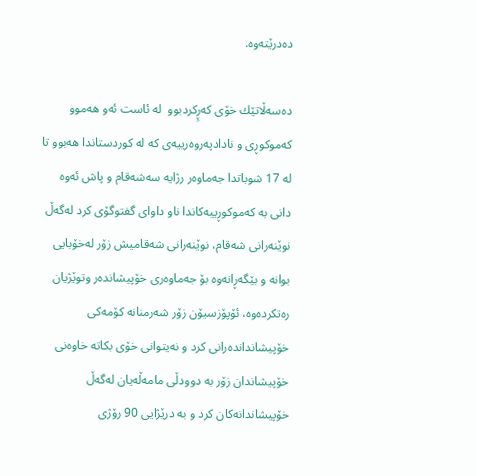ده‌درێته‌وه‌.

ده‌سه‌ڵاتێك خۆی‌ كه‌ڕِكردبوو  له‌ ئاست ئه‌و هه‌موو كه‌موكوڕی‌ و نادادپه‌روه‌رییه‌ی‌ كه‌ له‌ كوردستاندا هه‌بوو تا له‌ 17 شوباتدا جه‌ماوه‌ر رژایه‌ سه‌شه‌قام و پاش ئه‌وه‌ دانی‌ به‌ كه‌موكوڕییه‌كاندا ناو داوای‌ گفتوگۆی‌ كرد له‌گه‌ڵ نوێنه‌رانی‌ شه‌قام، نوێنه‌رانی‌ شه‌قامیش زۆر له‌خۆبایی بوانه‌ و بێگه‌ڕانه‌وه‌ بۆ جه‌ماوه‌ری‌ خۆپیشانده‌ر وتوێژیان ره‌تكرده‌وه‌، ئۆپۆزسیۆن زۆر شه‌رمنانه‌ كۆمه‌كی‌ خۆپیشاندانده‌رانی‌ كرد و نه‌یتوانی‌ خۆی‌ بكاته‌ خاوه‌نی‌ خۆپیشاندان زۆر به‌ دوودڵی‌ مامه‌ڵه‌یان له‌گه‌ڵ خۆپیشاندانه‌كان كرد و به‌ درێژایی 90 رۆژی‌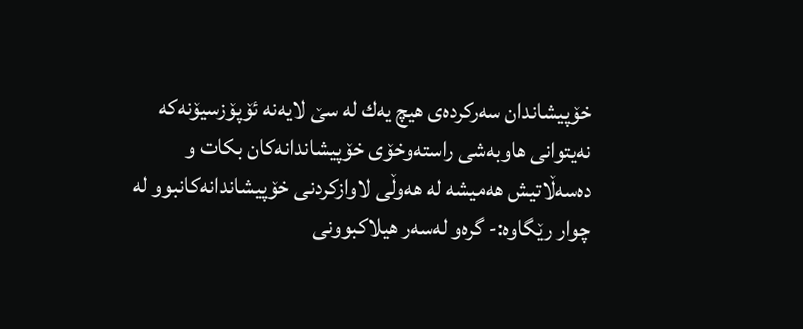خۆپیشاندان سه‌ركرده‌ی‌ هیچ یه‌ك له‌ سێ لایه‌نه‌ ئۆپۆزسیۆنه‌كه‌ نه‌یتوانی‌ هاوبه‌شی‌ راسته‌وخۆی‌ خۆپیشاندانه‌كان بكات و ده‌سه‌ڵاتیش هه‌میشه‌ له‌ هه‌وڵی‌ لاوازكردنی‌ خۆپیشاندانه‌كانبوو له‌ چوار رێگاوه‌:- گره‌و له‌سه‌ر هیلاكبوونی‌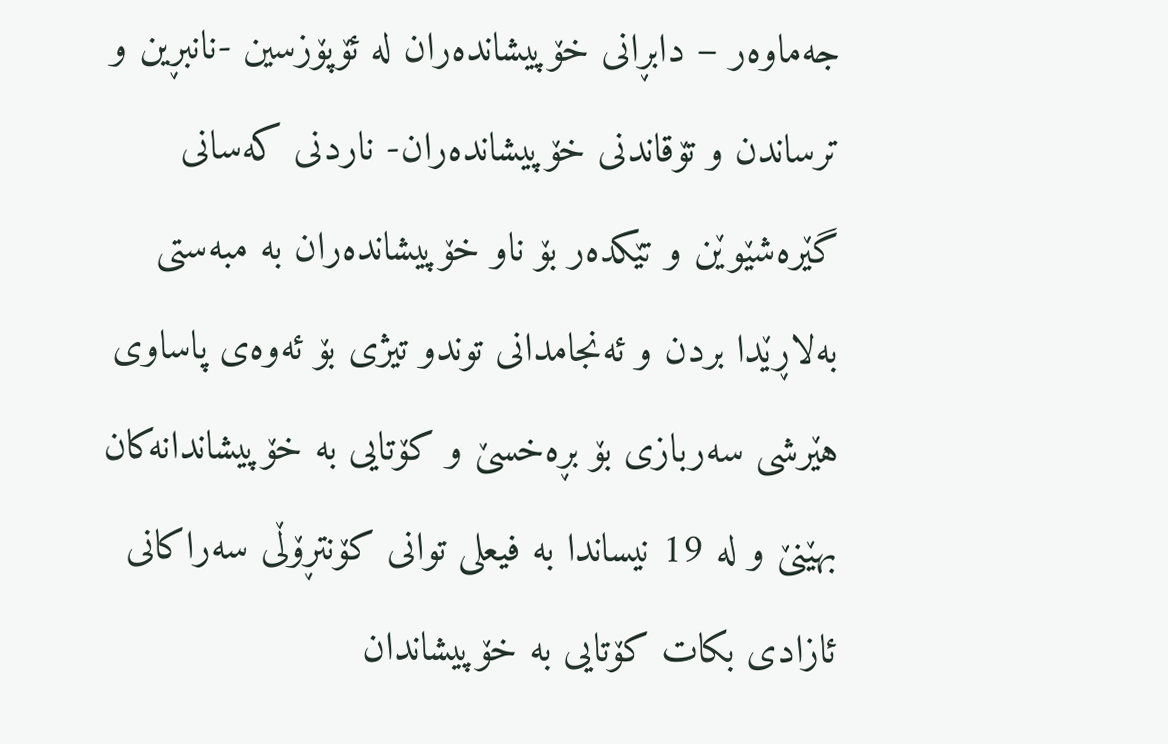جه‌ماوه‌ر – دابڕانی‌ خۆپیشانده‌ران له‌ ئۆپۆزسین -نانبڕین و ترساندن و تۆقاندنی‌ خۆپیشانده‌ران- ناردنی‌ كه‌سانی‌ گێره‌شێوێن و تێكده‌ر بۆ ناو خۆپیشانده‌ران به‌ مبه‌ستی‌ به‌لاڕێدا بردن و ئه‌نجامدانی‌ توندو تیژی‌ بۆ ئه‌وه‌ی‌ پاساوی‌ هێرشی‌ سه‌ربازی‌ بۆ بڕه‌خسێ و كۆتایی به‌ خۆپیشاندانه‌كان بهێنێ و له‌ 19 نیساندا به‌ فیعلی‌ توانی‌ كۆنتڕۆڵی‌ سه‌راكانی‌ ئازادی‌ بكات كۆتایی به‌ خۆپیشاندان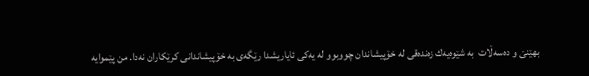بهێنێ و ده‌سه‌ڵات  به‌ شێوه‌یه‌ك زه‌نده‌قی‌ له‌ خۆپیشاندان چووبوو له‌ یه‌كی‌ ئایاریشدا رێگه‌ی‌ به‌ خۆپیشاندانی‌ كرێكاران نه‌دا. من پێموایه‌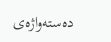ده‌سته‌واژه‌ی‌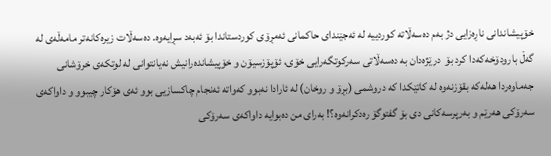خۆپیشاندانی‌ ناڕه‌زایی دژ به‌م ده‌سه‌ڵاته‌ كوردییه‌ له‌ ئه‌جێندای‌ حاكمانی‌ ئه‌مڕۆی‌ كوردستاندا بۆ ئه‌به‌د سڕایه‌وه‌. ده‌سه‌ڵات زیره‌كانه‌تر مامه‌ڵه‌ی‌ له‌ گه‌ڵ بارودۆخه‌كه‌دا كرد بۆ  درێژه‌دان به‌ ده‌سه‌ڵاتی‌ سه‌ركوتگه‌رایی خۆی‌، ئۆپۆزسیۆن و خۆپیشانده‌رانیش نه‌یانتوانی‌ له‌ لوتكه‌ی‌ خرۆشانی‌ جه‌ماوه‌ردا هه‌له‌كه‌ بقۆزنه‌وه‌ له‌ كاتێكدا كه‌ دروشمی‌ (بڕۆ و روخان) له‌ ئارادا نه‌بوو كه‌واته‌ ئه‌نجام چاكسازیی بوو ئه‌ی‌ هۆكار چیبوو و داواكه‌ی‌ سه‌رۆكی‌ هه‌رێم و به‌رپرسه‌كانی‌ دی‌ بۆ گفتوگۆ ره‌دكرانه‌وه‌؟! به‌رای‌ من ده‌بوایه‌ داواكه‌ی‌ سه‌رۆكی‌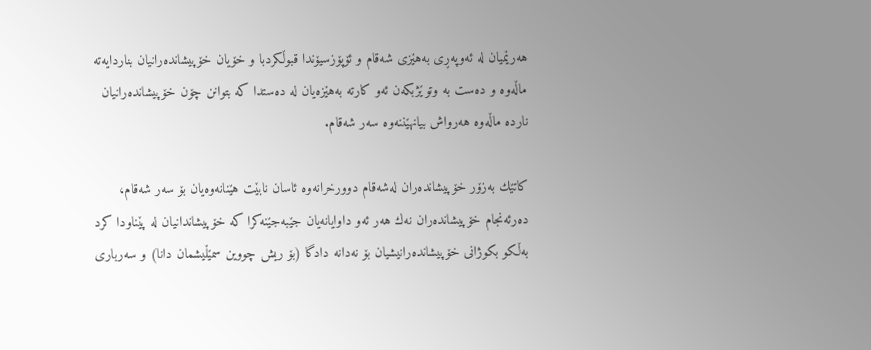هه‌رێمیان له‌ ئه‌وپه‌ڕی‌ به‌هێزی‌ شه‌قام و ئۆپۆزسیۆندا قبوڵكردبا و خۆیان خۆپیشانده‌رانیان بناردایه‌ته‌ ماڵه‌وه‌ و ده‌ست به‌ وتوێژبكه‌ن ئه‌و كارته‌ به‌هێزه‌یان له‌ ده‌ستدا كه‌ بتوانن چۆن خۆپیشانده‌رانیان نارده‌ ماڵه‌وه‌ هه‌رواش بیانهێننه‌وه‌ سه‌ر شه‌قام.

كاتێك به‌زۆر خۆپیشانده‌ران له‌شه‌قام دو‌ورخرانه‌وه‌ ئاسان نابێت هێنانه‌وه‌یان بۆ سه‌ر شه‌قام، ده‌رئه‌نجام خۆپیشانده‌ران نه‌ك هه‌ر ئه‌و داوایانه‌یان جێبه‌جێنه‌كرا كه‌ خۆپیشاندانیان له‌ پێناودا كرد به‌ڵكو بكوژانی‌ خۆپیشانده‌رانیشیان بۆ نه‌دانه‌ دادگا (بۆ ریش چو‌وین سمێڵیشمان دانا) و سه‌رباری‌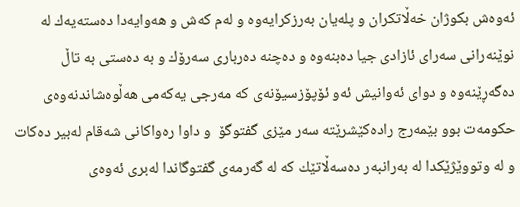ئه‌وه‌ش بكوژان خه‌ڵاتكران و پله‌یان به‌رزكرایه‌وه‌ و له‌م كه‌ش و هه‌وایه‌دا ده‌سته‌یه‌ك له‌ نوێنه‌رانی‌ سه‌رای‌ ئازادی‌ جیا ده‌بنه‌وه‌ و ده‌چنه‌ ده‌رباری‌ سه‌رۆك و به‌ ده‌ستی‌ به‌ تاڵ ده‌گه‌ڕێنه‌وه‌ و دوای ئه‌وانیش ئه‌و ئۆپۆزسیۆنه‌ی‌ كه‌ مه‌رجی‌ یه‌كه‌می‌ هه‌ڵوه‌شاندنه‌وه‌ی‌ حكومه‌ت بوو بێمه‌رج راده‌كێشرێته‌ سه‌ر مێزی‌ گفتوگۆ  و داوا ره‌واكانی‌ شه‌قام له‌بیر ده‌كات و له‌ وتووێژێكدا له‌ به‌رانبه‌ر ده‌سه‌ڵاتێك كه‌ له‌ گه‌رمه‌ی‌ گفتوگاندا له‌بری‌ ئه‌وه‌ی‌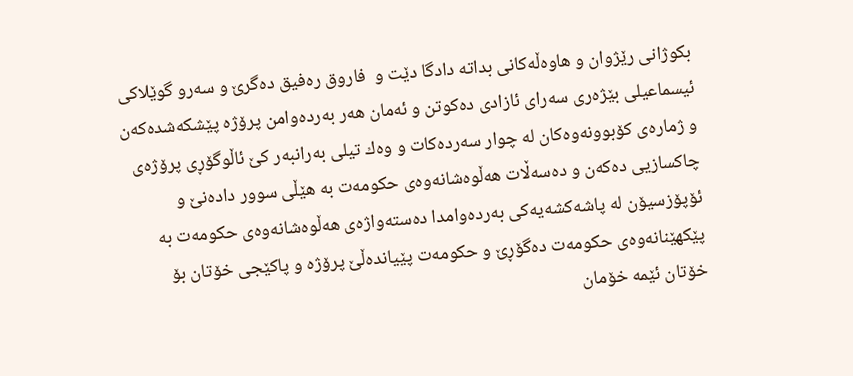بكوژانی‌ رێژوان و هاوه‌ڵه‌كانی‌ بداته‌ دادگا دێت و  فاروق ره‌فیق ده‌گرێ و سه‌رو گوێلاكی‌ ئیسماعیلی‌ بێژه‌ری‌ سه‌رای ئازادی‌ ده‌كوتن و ئه‌مان هه‌ر به‌رده‌وامن پرۆژه‌ پێشكه‌شده‌كه‌ن و ژماره‌ی‌ كۆبوونه‌وه‌كان له‌ چوار سه‌رده‌كات و وه‌ك تیلی‌ به‌رانبه‌ر كێ ئاڵوگۆڕی‌ پرۆژه‌ی‌ چاكسازیی‌ ده‌كه‌ن و ده‌سه‌ڵات هه‌ڵوه‌شانه‌وه‌ی‌ حكومه‌ت به‌ هێڵی‌ سو‌ور داده‌نێ‌ و ئۆپۆزسیۆن له‌ پاشه‌كشه‌یه‌كی‌ به‌رده‌وامدا ده‌سته‌واژه‌ی‌ هه‌ڵوه‌شانه‌وه‌ی‌ حكومه‌ت به‌ پێكهێنانه‌وه‌ی‌ حكومه‌ت ده‌گۆڕێ‌ و حكومه‌ت پێیانده‌ڵێ پرۆژه‌ و پاكێجی‌ خۆتان بۆ خۆتان ئێمه‌ خۆمان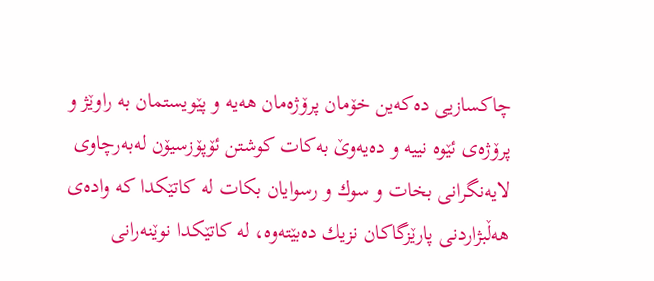چاكسازیی‌ ده‌كه‌ین خۆمان پرۆژه‌مان هه‌یه‌ و پێویستمان به‌ راوێژ و پرۆژه‌ی‌ ئێوه‌ نییه‌ و ده‌یه‌وێ به‌كات كوشتن ئۆپۆزسیۆن له‌به‌رچاوی‌ لایه‌نگرانی‌ بخات و سوك و رسوایان بكات له‌ كاتێكدا كه‌ واده‌ی‌ هه‌ڵبژاردنی‌ پارێزگاكان نزیك ده‌بێته‌وه‌، له‌ كاتێكدا نوێنه‌رانی‌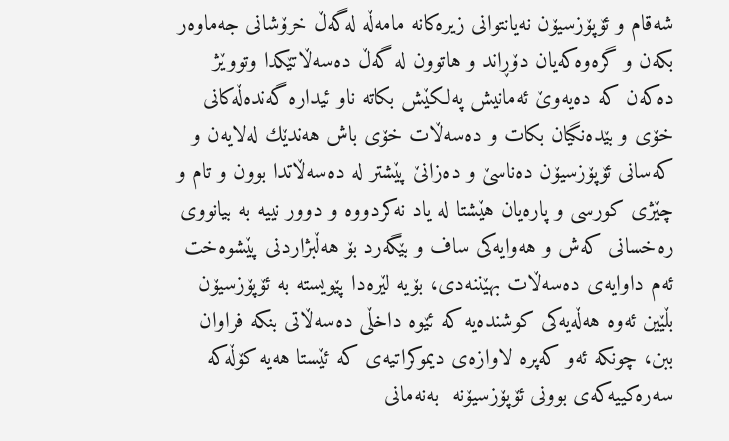شه‌قام و ئۆپۆزسیۆن نه‌یانتوانی‌ زیره‌كانه‌ مامه‌ڵه‌ له‌گه‌ڵ خرۆشانی‌ جه‌ماوه‌ر بكه‌ن و گره‌وه‌كه‌یان دۆڕاند و هاتوون له‌ گه‌ڵ ده‌سه‌ڵاتێكدا وتووێژ ده‌كه‌ن كه‌ ده‌یه‌وێ‌ ئه‌مانیش په‌لكێش بكاته‌ ناو ئیداره‌ گه‌نده‌ڵه‌كانی‌ خۆی‌ و بێده‌نگیان بكات و ده‌سه‌ڵات خۆی‌ باش هه‌ندێك له‌لایه‌ن و كه‌سانی‌ ئۆپۆزسیۆن ده‌ناسێ و ده‌زانێ پێشتر له‌ ده‌سه‌ڵاتدا بوون و تام و چێژی‌ كورسی و پاره‌یان هێشتا له‌ یاد نه‌كردو‌وه‌ و دو‌ور نییه‌ به‌ بیانو‌وی‌ ره‌خسانی‌ كه‌ش و هه‌وایه‌كی‌ ساف و بێگه‌رد بۆ هه‌ڵبژاردنی‌ پێشوه‌خت ئه‌م داوایه‌ی‌ ده‌سه‌ڵات بهێننه‌دی‌، بۆیه‌ لێره‌دا پێویسته‌ به‌ ئۆپۆزسیۆن بڵێین ئه‌وه‌ هه‌ڵه‌یه‌كی‌ كوشنده‌یه‌ كه‌ ئێوه‌ داخڵی‌ ده‌سه‌ڵاتی‌ بنكه‌ فراوان ببن، چونكه‌ ئه‌و كه‌پره‌ لاوازه‌ی‌ دیموكراتیه‌ی‌ كه‌ ئێستا هه‌یه‌ كۆڵه‌كه‌ سه‌ره‌كییه‌كه‌ی‌ بوونی‌ ئۆپۆزسیۆنه‌  به‌نه‌مانی‌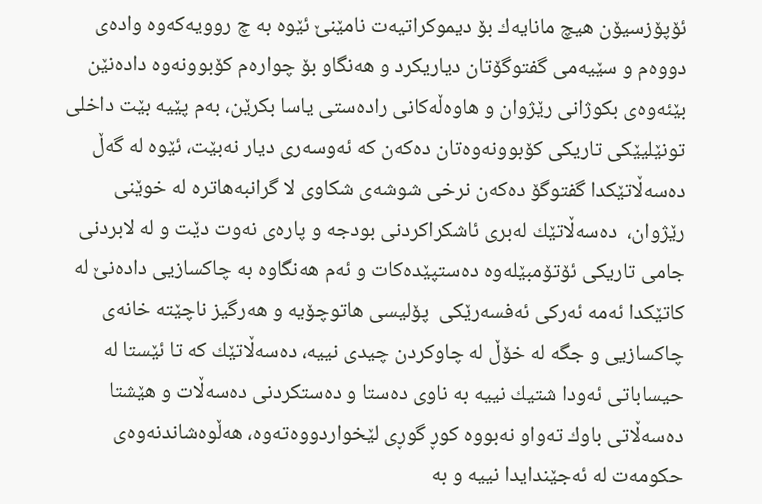ئۆپۆزسیۆن هیچ مانایه‌ك بۆ دیموكراتیه‌ت نامێنێ‌ ئێوه‌ به‌ چ روویه‌كه‌وه‌ واده‌ی‌ دووه‌م و سێیه‌می‌ گفتوگۆتان دیاریكرد و هه‌نگاو بۆ چواره‌م كۆبوونه‌وه‌ داده‌نێن بێئه‌وه‌ی‌ بكوژانی‌ رێژوان و هاوه‌ڵه‌كانی‌ راده‌ستی‌ یاسا بكرێن، به‌م پێیه‌ بێت داخلی‌ تونێلیێكی‌ تاریكی‌ كۆبو‌ونه‌وه‌تان ده‌كه‌ن كه‌ ئه‌وسه‌ری‌ دیار نه‌بێت، ئێوه‌ له‌ گه‌ڵ ده‌سه‌ڵاتێكدا گفتوگۆ ده‌كه‌ن نرخی‌ شوشه‌ی‌ شكاوی‌ لا گرانبه‌هاتره‌ له‌ خوێنی‌ رێژوان،  ده‌سه‌ڵاتێك له‌بری‌ ئاشكراكردنی‌ بودجه‌ و پاره‌ی‌ نه‌وت دێت و له‌ لابردنی‌ جامی‌ تاریكی‌ ئۆتۆمبێله‌وه‌ ده‌ستپێده‌كات و ئه‌م هه‌نگاوه‌ به‌ چاكسازیی‌ داده‌نێ له‌ كاتێكدا ئه‌مه‌ ئه‌ركی‌ ئه‌فسه‌رێكی‌  پۆلیسی‌ هاتوچۆیه‌ و هه‌رگیز ناچێته‌ خانه‌ی‌ چاكسازیی‌ و جگه‌ له‌ خۆڵ له‌ چاوكردن چیدی‌ نییه‌، ده‌سه‌ڵاتێك كه‌ تا ئێستا له‌ حیساباتی‌ ئه‌ودا شتیك نییه‌ به‌ ناوی‌ ده‌ستا و ده‌ستكردنی‌ ده‌سه‌ڵات و هێشتا ده‌سه‌ڵاتی‌ باوك ته‌واو نه‌بووه‌ كوڕ گوڕی‌ لێخوارد‌ووه‌ته‌وه‌، هه‌ڵوه‌شاندنه‌وه‌ی‌ حكومه‌ت له‌ ئه‌جێندایدا نییه‌ و به‌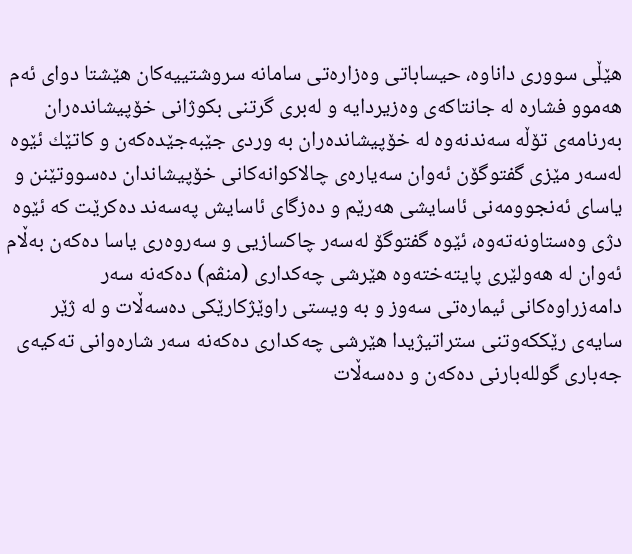هێڵی‌ سو‌وری‌ داناوه‌، حیساباتی‌ وه‌زاره‌تی‌ سامانه‌ سروشتییه‌كان هێشتا دوای‌ ئه‌م هه‌موو فشاره‌ له‌ جانتاكه‌ی‌ وه‌زیردایه‌ و له‌بری‌ گرتنی‌ بكوژانی‌ خۆپیشانده‌ران به‌رنامه‌ی‌ تۆڵه‌ سه‌ندنه‌وه‌ له‌ خۆپیشانده‌ران به‌ وردی‌ جێبه‌جێده‌كه‌ن و كاتێك ئێوه‌ له‌سه‌ر مێزی‌ گفتوگۆن ئه‌وان سه‌یاره‌ی‌ چالاكوانه‌كانی‌ خۆپیشاندان ده‌سو‌وتێنن و یاسای‌ ئه‌نجو‌ومه‌نی‌ ئاسایشی‌ هه‌رێم و ده‌زگای‌ ئاسایش په‌سه‌ند ده‌كرێت كه‌ ئێوه‌ دژی‌ وه‌ستاونه‌ته‌وه‌، ئێوه‌ گفتوگۆ له‌سه‌ر چاكسازیی‌ و سه‌روه‌ری‌ یاسا ده‌كه‌ن به‌ڵام ئه‌وان له‌ هه‌ولێری‌ پایته‌خته‌وه‌ هێرشی‌ چه‌كداری‌ (منڤم) ده‌كه‌نه‌ سه‌ر دامه‌زراوه‌كانی‌ ئیماره‌تی‌ سه‌وز و به‌ ویستی‌ راوێژكارێكی‌ ده‌سه‌ڵات و له‌ ژێر سایه‌ی‌ رێككه‌وتنی‌ ستراتیژیدا هێرشی‌ چه‌كداری‌ ده‌كه‌نه‌ سه‌ر شاره‌وانی‌ ته‌كیه‌ی‌ جه‌باری‌ گولله‌بارنی‌ ده‌كه‌ن و ده‌سه‌ڵات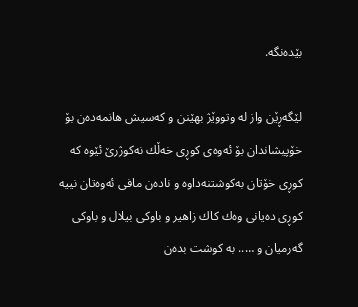بێده‌نگه‌.

لێگه‌ڕێن واز له‌ وتووێژ بهێنن و كه‌سیش هانمه‌ده‌ن بۆ خۆپیشاندان بۆ ئه‌وه‌ی‌ كوڕی‌ خه‌ڵك نه‌كوژرێ ئێوه‌ كه‌ كوڕی خۆتان به‌كوشتنه‌داوه‌ و ناده‌ن مافی‌ ئه‌وه‌تان نییه‌ كوڕی‌ ده‌یانی‌ وه‌ك كاك زاهیر و باوكی‌ بیلال و باوكی‌ گه‌رمیان و ….. به‌ كوشت بده‌ن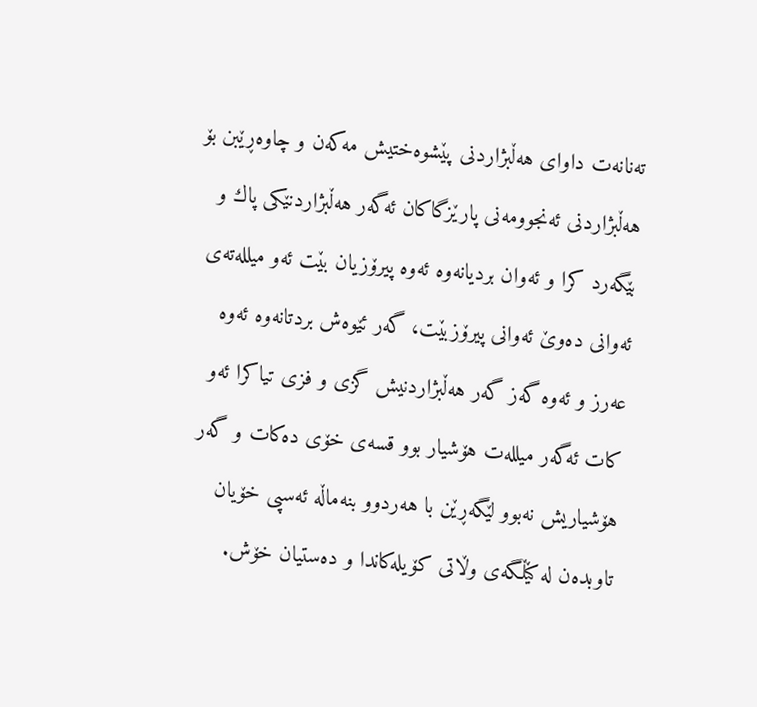ته‌نانه‌ت داوای‌ هه‌ڵبژاردنی‌ پێشوه‌ختیش مه‌كه‌ن و چاوه‌ڕێبن بۆ هه‌ڵبژاردنی‌ ئه‌نجو‌ومه‌نی‌ پارێزگاكان ئه‌گه‌ر هه‌ڵبژاردنێكی‌ پاك و بێگه‌رد كرا و ئه‌وان بردیانه‌وه‌ ئه‌وه‌ پیرۆزیان بێت ئه‌و میلله‌ته‌ی‌ ئه‌وانی‌ ده‌وێ‌ ئه‌وانی‌ پیرۆزبێت، گه‌ر ئێوه‌ش بردتانه‌وه‌ ئه‌وه‌ عه‌رز و ئه‌وه‌ گه‌ز گه‌ر هه‌ڵبژاردنیش گزی‌ و فزی‌ تیاكرا ئه‌و كات ئه‌گه‌ر میلله‌ت هۆشیار بوو قسه‌ی خۆی‌ ده‌كات و گه‌ر هۆشیاریش نه‌بوو لێگه‌ڕێن با هه‌ردوو بنه‌ماڵه‌ ئه‌سپی‌ خۆیان تاوبده‌ن له‌ كێڵگه‌ی‌ وڵاتی‌ كۆیله‌كاندا و ده‌ستیان خۆش.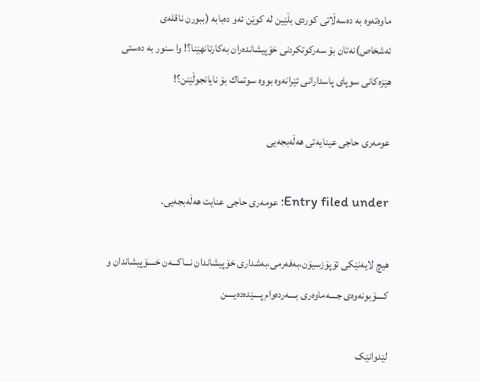ماوه‌ته‌وه‌ به‌ ده‌سه‌ڵاتی‌ كوردی‌ بڵێین له‌ كوێن ئه‌و ده‌بابه‌ (ببورن ناقله‌ی‌ ئه‌شخاص)نه‌تان بۆ سه‌ركوتكردنی‌ خۆپیشانده‌ران به‌كارتانهێنا؟! وا سنور به‌ ده‌ستی‌ هێزه‌كانی‌ سوپای‌ پاسدارانی‌ ئێرانه‌وه‌ بووه‌ سوتماك بۆ نایانجوڵێنن؟!

عومه‌ری‌ حاجی‌ عینایه‌تی‌ هه‌ڵه‌بجه‌یی

Entry filed under: عومه‌ری‌ حاجی‌ عنایت هه‌ڵه‌بجه‌یی.

هیچ لایه‌نێکی ئۆپۆزسیۆن،به‌فه‌رمی،به‌شداری خۆپیشاندان نـــاکـــه‌ن خــــۆپیشاندان و کــــۆبونەوەی جــــەماوەری بــــەردەوام پــــێدەدەیــــن

لێدوانێک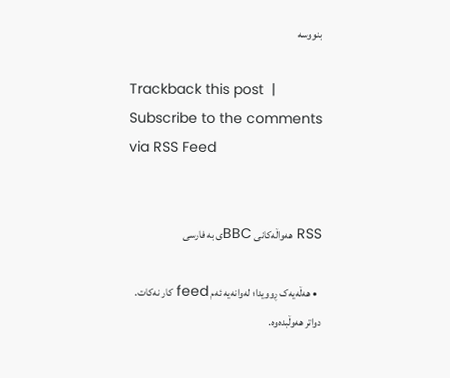بنووسە

Trackback this post  |  Subscribe to the comments via RSS Feed


RSS هه‌واڵه‌کانی BBCی به فارسی

  • هه‌ڵه‌یه‌ک ڕوویدا؛ له‌وانه‌یه‌ ئه‌م feed کار نه‌کات. دواتر هه‌وڵبده‌وه‌.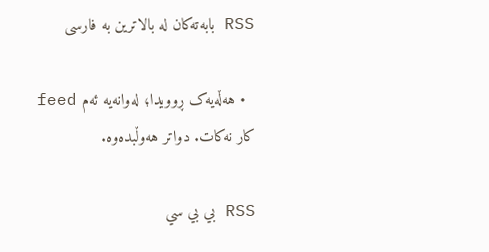RSS بابەتەکان لە بالاترین به فارسی

  • هه‌ڵه‌یه‌ک ڕوویدا؛ له‌وانه‌یه‌ ئه‌م feed کار نه‌کات. دواتر هه‌وڵبده‌وه‌.

RSS بي بي سي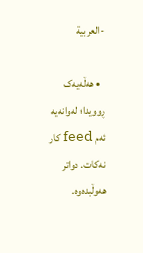-العربية

  • هه‌ڵه‌یه‌ک ڕوویدا؛ له‌وانه‌یه‌ ئه‌م feed کار نه‌کات. دواتر هه‌وڵبده‌وه‌.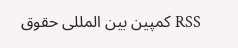RSS کمپین بین المللی حقوق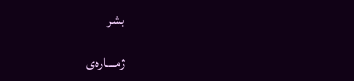بشر

ژمــــاره‌ی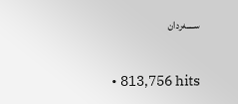ســــه‌ردان

  • 813,756 hits